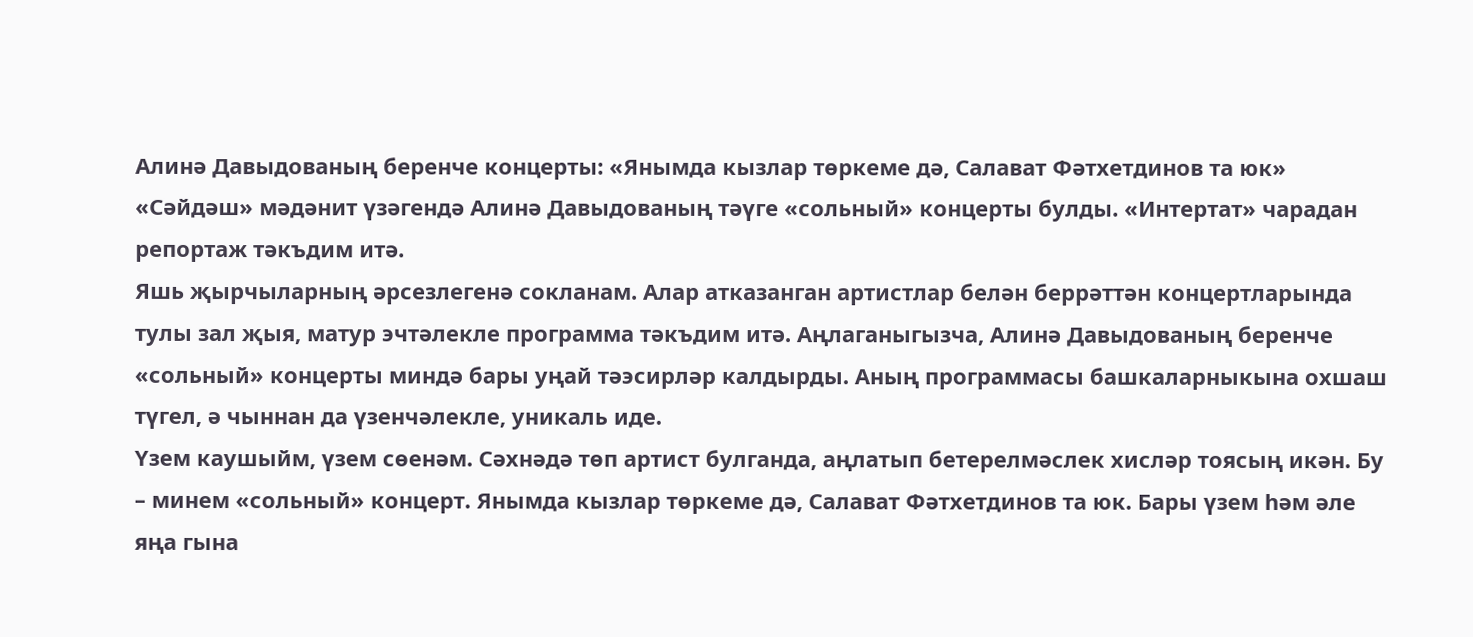Алинә Давыдованың беренче концерты: «Янымда кызлар төркеме дә, Салават Фәтхетдинов та юк»
«Сәйдәш» мәдәнит үзәгендә Алинә Давыдованың тәүге «сольный» концерты булды. «Интертат» чарадан репортаж тәкъдим итә.
Яшь җырчыларның әрсезлегенә сокланам. Алар атказанган артистлар белән беррәттән концертларында тулы зал җыя, матур эчтәлекле программа тәкъдим итә. Аңлаганыгызча, Алинә Давыдованың беренче «сольный» концерты миндә бары уңай тәэсирләр калдырды. Аның программасы башкаларныкына охшаш түгел, ә чыннан да үзенчәлекле, уникаль иде.
Үзем каушыйм, үзем сөенәм. Сәхнәдә төп артист булганда, аңлатып бетерелмәслек хисләр тоясың икән. Бу – минем «сольный» концерт. Янымда кызлар төркеме дә, Салават Фәтхетдинов та юк. Бары үзем һәм әле яңа гына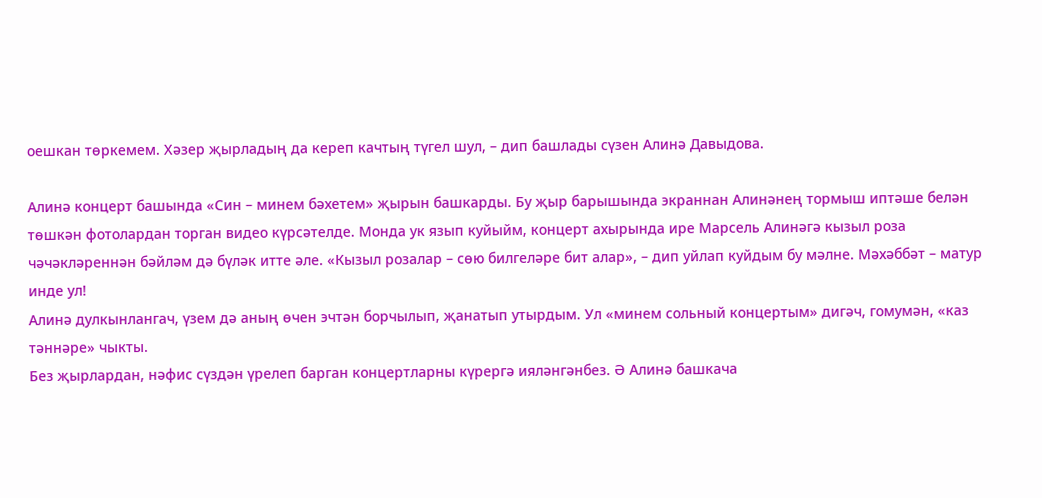оешкан төркемем. Хәзер җырладың да кереп качтың түгел шул, – дип башлады сүзен Алинә Давыдова.

Алинә концерт башында «Син – минем бәхетем» җырын башкарды. Бу җыр барышында экраннан Алинәнең тормыш иптәше белән төшкән фотолардан торган видео күрсәтелде. Монда ук язып куйыйм, концерт ахырында ире Марсель Алинәгә кызыл роза чәчәкләреннән бәйләм дә бүләк итте әле. «Кызыл розалар – сөю билгеләре бит алар», – дип уйлап куйдым бу мәлне. Мәхәббәт – матур инде ул!
Алинә дулкынлангач, үзем дә аның өчен эчтән борчылып, җанатып утырдым. Ул «минем сольный концертым» дигәч, гомумән, «каз тәннәре» чыкты.
Без җырлардан, нәфис сүздән үрелеп барган концертларны күрергә ияләнгәнбез. Ә Алинә башкача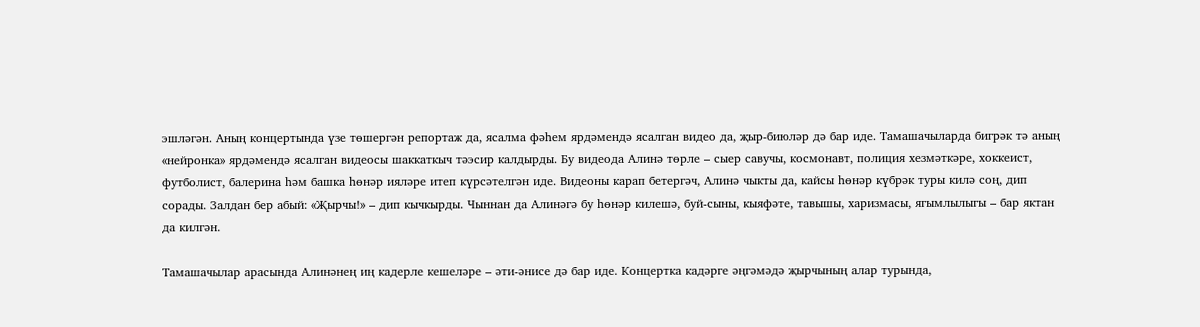эшләгән. Аның концертында үзе төшергән репортаж да, ясалма фәһем ярдәмендә ясалган видео да, җыр-биюләр дә бар иде. Тамашачыларда бигрәк тә аның «нейронка» ярдәмендә ясалган видеосы шаккаткыч тәэсир калдырды. Бу видеода Алинә төрле – сыер савучы, космонавт, полиция хезмәткәре, хоккеист, футболист, балерина һәм башка һөнәр ияләре итеп күрсәтелгән иде. Видеоны карап бетергәч, Алинә чыкты да, кайсы һөнәр күбрәк туры килә соң, дип сорады. Залдан бер абый: «Җырчы!» – дип кычкырды. Чыннан да Алинәгә бу һөнәр килешә, буй-сыны, кыяфәте, тавышы, харизмасы, ягымлылыгы – бар яктан да килгән.

Тамашачылар арасында Алинәнең иң кадерле кешеләре – әти-әнисе дә бар иде. Концертка кадәрге әңгәмәдә җырчының алар турында,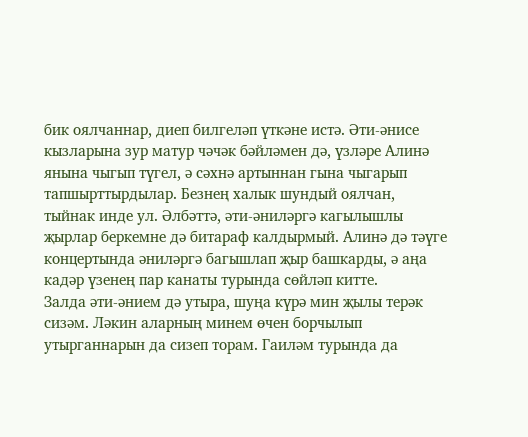бик оялчаннар, диеп билгеләп үткәне истә. Әти-әнисе кызларына зур матур чәчәк бәйләмен дә, үзләре Алинә янына чыгып түгел, ә сәхнә артыннан гына чыгарып тапшырттырдылар. Безнең халык шундый оялчан, тыйнак инде ул. Әлбәттә, әти-әниләргә кагылышлы җырлар беркемне дә битараф калдырмый. Алинә дә тәүге концертында әниләргә багышлап җыр башкарды, ә аңа кадәр үзенең пар канаты турында сөйләп китте.
Залда әти-әнием дә утыра, шуңа күрә мин җылы терәк сизәм. Ләкин аларның минем өчен борчылып утырганнарын да сизеп торам. Гаиләм турында да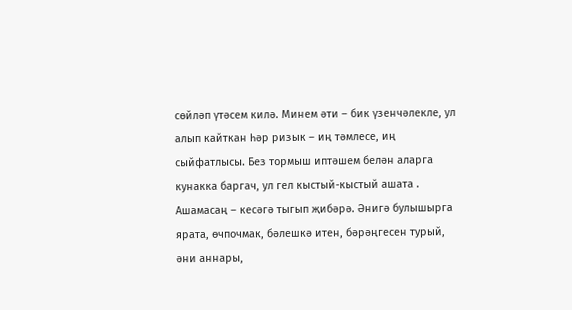сөйләп үтәсем килә. Минем әти – бик үзенчәлекле, ул алып кайткан һәр ризык – иң тәмлесе, иң сыйфатлысы. Без тормыш иптәшем белән аларга кунакка баргач, ул гел кыстый-кыстый ашата . Ашамасаң – кесәгә тыгып җибәрә. Әнигә булышырга ярата, өчпочмак, бәлешкә итен, бәрәңгесен турый, әни аннары,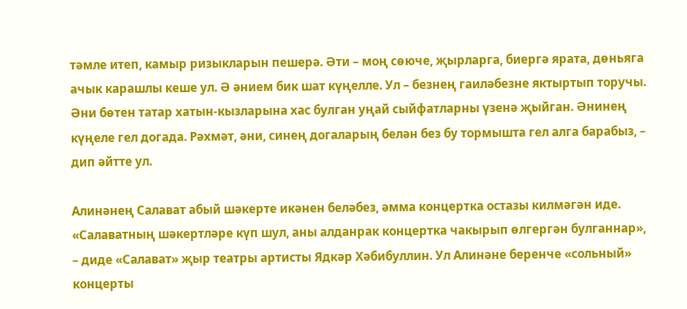тәмле итеп, камыр ризыкларын пешерә. Әти – моң сөюче, җырларга, биергә ярата, дөньяга ачык карашлы кеше ул. Ә әнием бик шат күңелле. Ул – безнең гаиләбезне яктыртып торучы. Әни бөтен татар хатын-кызларына хас булган уңай сыйфатларны үзенә җыйган. Әнинең күңеле гел догада. Рәхмәт, әни, синең догаларың белән без бу тормышта гел алга барабыз, – дип әйтте ул.

Алинәнең Салават абый шәкерте икәнен беләбез, әмма концертка остазы килмәгән иде. «Салаватның шәкертләре күп шул, аны алданрак концертка чакырып өлгергән булганнар», – диде «Салават» җыр театры артисты Ядкәр Хәбибуллин. Ул Алинәне беренче «сольный» концерты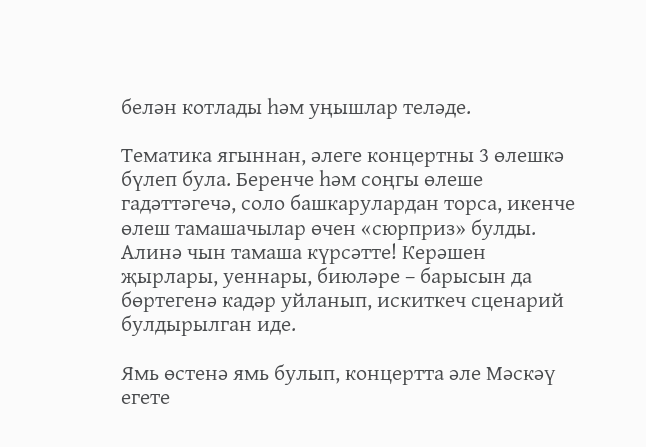белән котлады һәм уңышлар теләде.

Тематика ягыннан, әлеге концертны 3 өлешкә бүлеп була. Беренче һәм соңгы өлеше гадәттәгечә, соло башкарулардан торса, икенче өлеш тамашачылар өчен «сюрприз» булды. Алинә чын тамаша күрсәтте! Керәшен җырлары, уеннары, биюләре – барысын да бөртегенә кадәр уйланып, искиткеч сценарий булдырылган иде.

Ямь өстенә ямь булып, концертта әле Мәскәү егете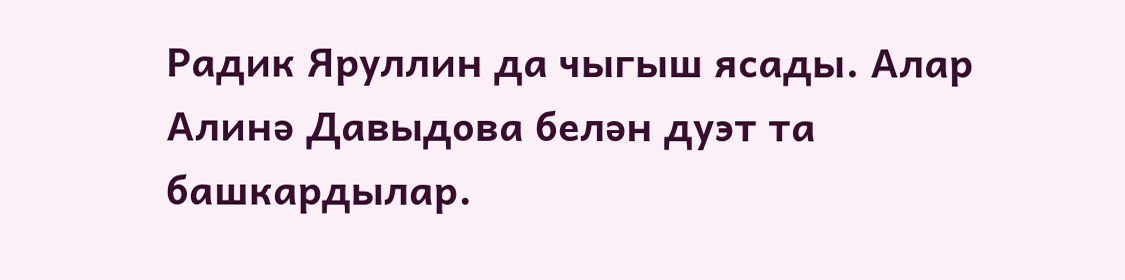Радик Яруллин да чыгыш ясады. Алар Алинә Давыдова белән дуэт та башкардылар.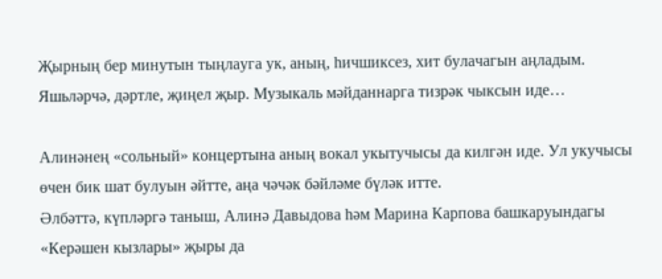Җырның бер минутын тыңлауга ук, аның, һичшиксез, хит булачагын аңладым. Яшьләрчә, дәртле, җиңел җыр. Музыкаль мәйданнарга тизрәк чыксын иде…

Алинәнең «сольный» концертына аның вокал укытучысы да килгән иде. Ул укучысы өчен бик шат булуын әйтте, аңа чәчәк бәйләме бүләк итте.
Әлбәттә, күпләргә таныш, Алинә Давыдова һәм Марина Карпова башкаруындагы «Керәшен кызлары» җыры да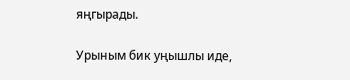яңгырады.

Урыным бик уңышлы иде,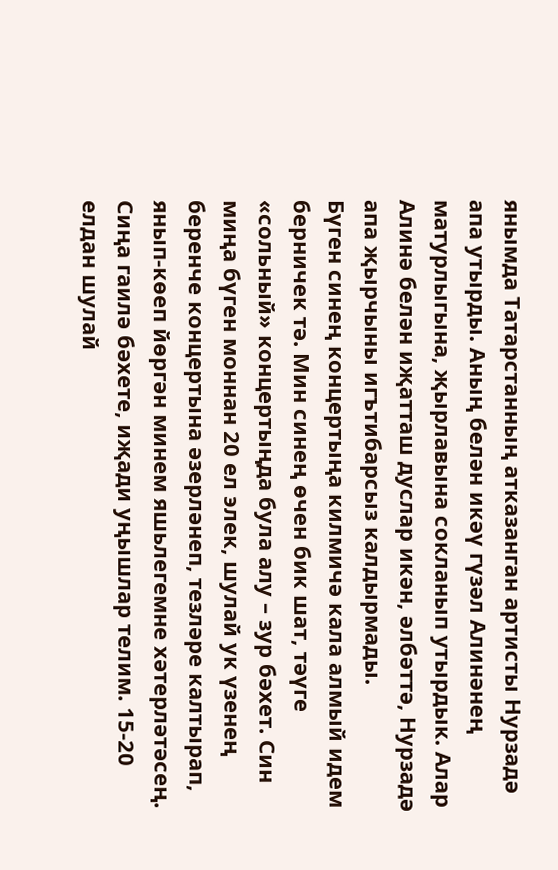янымда Татарстанның атказанган артисты Нурзадә апа утырды. Аның белән икәү гүзәл Алинәнең матурлыгына, җырлавына сокланып утырдык. Алар Алинә белән иҗатташ дуслар икән, әлбәттә, Нурзадә апа җырчыны игътибарсыз калдырмады.
Бүген синең концертыңа килмичә кала алмый идем берничек тә. Мин синең өчен бик шат, тәүге «сольный» концертыңда була алу – зур бәхет. Син миңа бүген моннан 20 ел элек, шулай ук үзенең беренче концертына әзерләнеп, тезләре калтырап, янып-көеп йөргән минем яшьлегемне хәтерләтәсең. Сиңа гаилә бәхете, иҗади уңышлар телим. 15-20 елдан шулай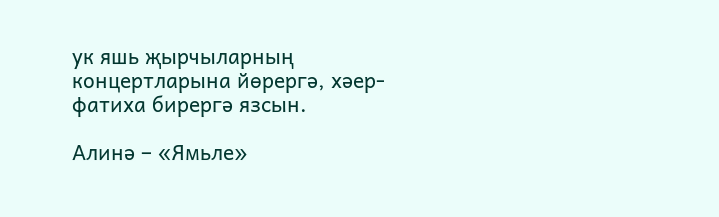ук яшь җырчыларның концертларына йөрергә, хәер-фатиха бирергә язсын.

Алинә – «Ямьле»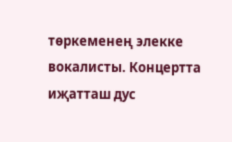төркеменең элекке вокалисты. Концертта иҗатташ дус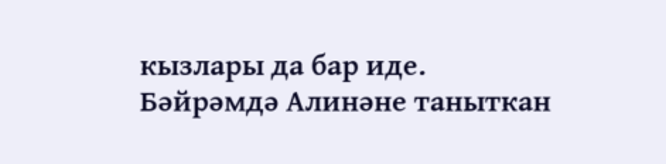кызлары да бар иде.
Бәйрәмдә Алинәне таныткан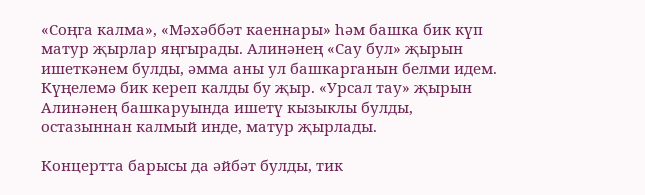«Соңга калма», «Мәхәббәт каеннары» һәм башка бик күп матур җырлар яңгырады. Алинәнең «Сау бул» җырын ишеткәнем булды, әмма аны ул башкарганын белми идем. Күңелемә бик кереп калды бу җыр. «Урсал тау» җырын Алинәнең башкаруында ишетү кызыклы булды, остазыннан калмый инде, матур җырлады.

Концертта барысы да әйбәт булды, тик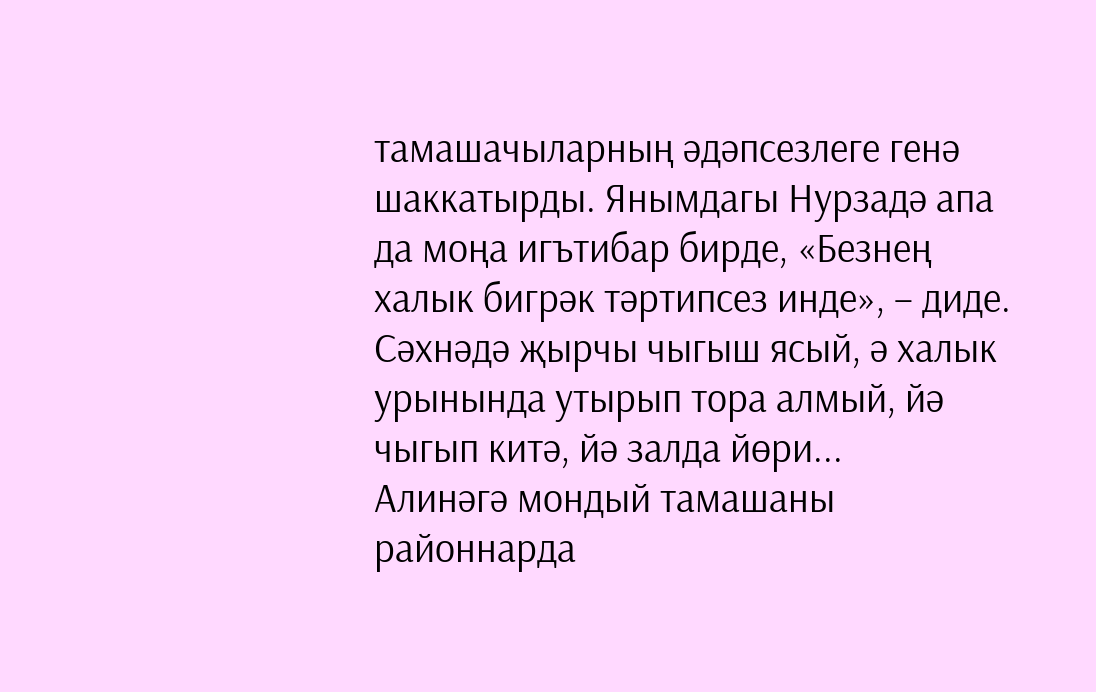тамашачыларның әдәпсезлеге генә шаккатырды. Янымдагы Нурзадә апа да моңа игътибар бирде, «Безнең халык бигрәк тәртипсез инде», – диде. Сәхнәдә җырчы чыгыш ясый, ә халык урынында утырып тора алмый, йә чыгып китә, йә залда йөри...
Алинәгә мондый тамашаны районнарда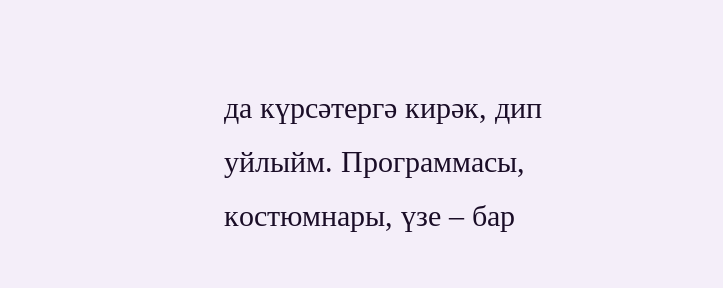да күрсәтергә кирәк, дип уйлыйм. Программасы, костюмнары, үзе – бар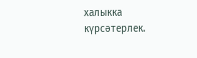халыкка күрсәтерлек.